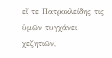εἴ τε Πατροκλείδης τις ὑμῶν τυγχάνει χεζητιῶν,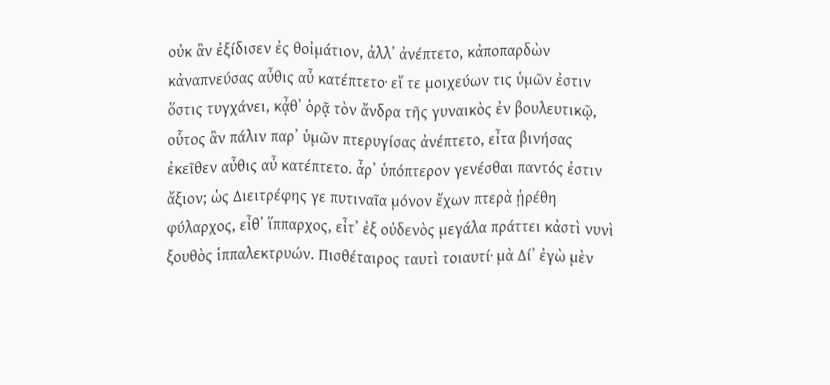οὐκ ἂν ἐξίδισεν ἐς θοἰμάτιον, ἀλλʼ ἀνέπτετο, κἀποπαρδὼν κἀναπνεύσας αὖθις αὖ κατέπτετο· εἴ τε μοιχεύων τις ὑμῶν ἐστιν ὅστις τυγχάνει, κᾆθʼ ὁρᾷ τὸν ἄνδρα τῆς γυναικὸς ἐν βουλευτικῷ, οὗτος ἂν πάλιν παρʼ ὑμῶν πτερυγίσας ἀνέπτετο, εἶτα βινήσας ἐκεῖθεν αὖθις αὖ κατέπτετο. ἆρʼ ὑπόπτερον γενέσθαι παντός ἐστιν ἄξιον; ὡς Διειτρέφης γε πυτιναῖα μόνον ἔχων πτερὰ ᾑρέθη φύλαρχος, εἶθʼ ἵππαρχος, εἶτʼ ἐξ οὐδενὸς μεγάλα πράττει κἀστὶ νυνὶ ξουθὸς ἱππαλεκτρυών. Πισθέταιρος ταυτὶ τοιαυτί· μὰ Δίʼ ἐγὼ μὲν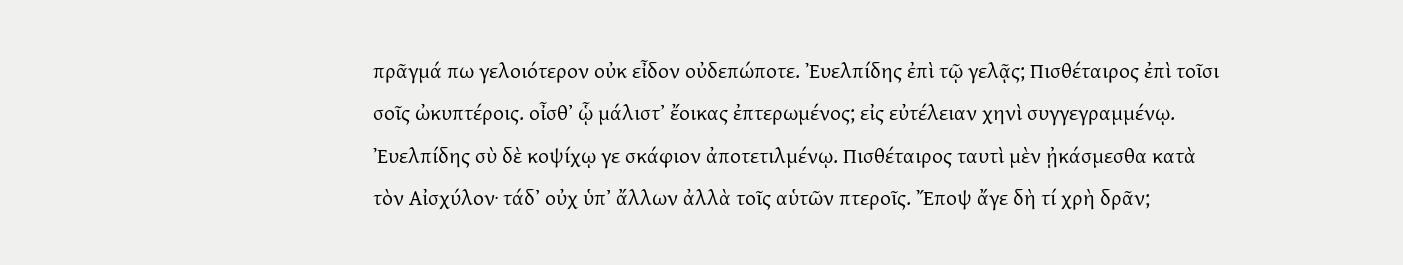πρᾶγμά πω γελοιότερον οὐκ εἶδον οὐδεπώποτε. Ἐυελπίδης ἐπὶ τῷ γελᾷς; Πισθέταιρος ἐπὶ τοῖσι σοῖς ὠκυπτέροις. οἶσθʼ ᾧ μάλιστʼ ἔοικας ἐπτερωμένος; εἰς εὐτέλειαν χηνὶ συγγεγραμμένῳ. Ἐυελπίδης σὺ δὲ κοψίχῳ γε σκάφιον ἀποτετιλμένῳ. Πισθέταιρος ταυτὶ μὲν ᾐκάσμεσθα κατὰ τὸν Αἰσχύλον· τάδʼ οὐχ ὑπʼ ἄλλων ἀλλὰ τοῖς αὑτῶν πτεροῖς. Ἔποψ ἄγε δὴ τί χρὴ δρᾶν;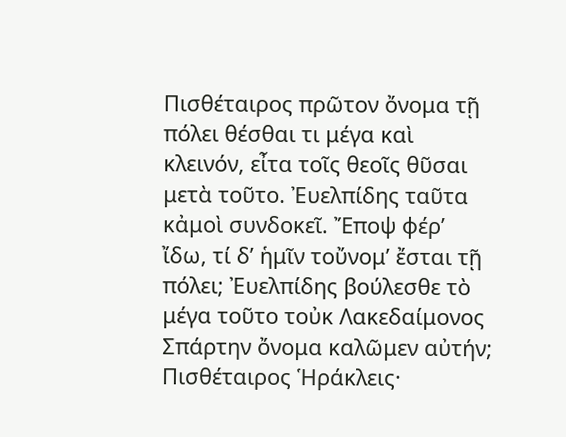Πισθέταιρος πρῶτον ὄνομα τῇ πόλει θέσθαι τι μέγα καὶ κλεινόν, εἶτα τοῖς θεοῖς θῦσαι μετὰ τοῦτο. Ἐυελπίδης ταῦτα κἀμοὶ συνδοκεῖ. Ἔποψ φέρʼ ἴδω, τί δʼ ἡμῖν τοὔνομʼ ἔσται τῇ πόλει; Ἐυελπίδης βούλεσθε τὸ μέγα τοῦτο τοὐκ Λακεδαίμονος Σπάρτην ὄνομα καλῶμεν αὐτήν; Πισθέταιρος Ἡράκλεις·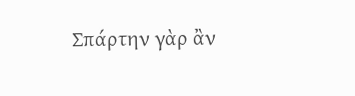Σπάρτην γὰρ ἂν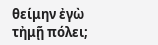θείμην ἐγὼ τἠμῇ πόλει;